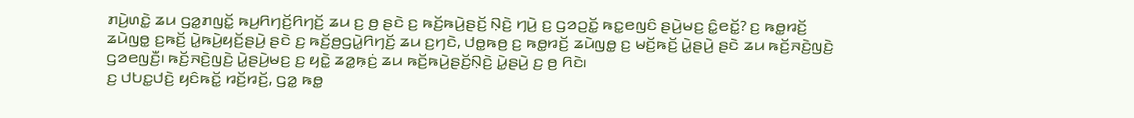ꤊꤣꤧ꤬ꤛꤢꤧ꤭ ꤘꤣ ꤞꤤ꤭ꤊꤜꤢꤩ꤭ ꤒꤣ꤬ꤖꤚꤢꤩ꤬ꤖꤚꤢꤩ꤬ ꤘꤣ ꤢ꤬ ꤥ꤬ ꤔꤢꤧ ꤢ꤬ ꤒꤢꤩ꤬ꤒꤣꤧ꤬ꤔꤢꤩ꤬ ꤡ꤫ꤢꤧ꤬ ꤚꤣꤧ꤬ ꤢ꤬ ꤞꤤꤑꤢꤩ꤭ ꤒꤢ꤭ꤕꤜꤢꤨ ꤔꤣꤧ꤬ꤗꤢ꤬ ꤢꤨ꤭ꤕꤢꤩ꤭? ꤢ꤬ ꤒꤥ꤭ꤙꤢꤩ꤬ ꤘꤣꤧꤜꤥ꤭ ꤢ꤬ꤒꤢꤩ꤬ ꤣꤧ꤭ꤒꤣꤧ꤬ꤟꤢꤩ꤬ꤔꤣꤧ꤬ ꤔꤢꤧ ꤢ꤬ ꤒꤢꤩ꤬ꤥ꤬ꤞꤣꤧ꤭ꤖꤚꤢꤩ꤬ ꤘꤣ ꤢ꤬ꤚꤢꤧ, ꤓꤥ꤭ꤒꤥ꤬ ꤢ꤬ ꤒꤥ꤭ꤙꤢꤩ꤬ ꤘꤣꤧꤜꤥ꤭ ꤢ꤬ ꤗꤢꤩ꤬ꤒꤢꤩ꤬ ꤣꤧ꤭ꤔꤣꤧ꤬ ꤔꤢꤧ ꤘꤣ ꤒꤢꤩ꤬ꤏꤢꤧ꤬ꤜꤢꤧ꤬ ꤞꤤꤕꤜꤢꤪ꤬꤯ ꤒꤢꤩ꤬ꤏꤢꤧ꤬ꤜꤢꤧ꤬ ꤣꤧ꤭ꤔꤣꤧ꤬ꤗꤢ꤬ ꤢ꤬ ꤟꤢꤧ꤭ ꤘꤤ꤭ꤒ꤫ꤢꤦ꤬ ꤘꤣ ꤒꤢꤩ꤬ꤒꤣꤧ꤬ꤔꤢꤩ꤬ꤡ꤫ꤢꤧ꤬ ꤣꤧ꤭ꤔꤣꤧ꤬ ꤢ꤬ ꤥ꤬ ꤖꤢꤧ꤯
ꤢ꤬ ꤓꤝꤢ꤭ꤓꤢꤧ꤬ ꤟꤢꤨꤒꤢꤩ꤭ ꤙꤢꤩ꤬ꤙꤢꤩ꤬, ꤞꤤ꤭ ꤒꤥ꤭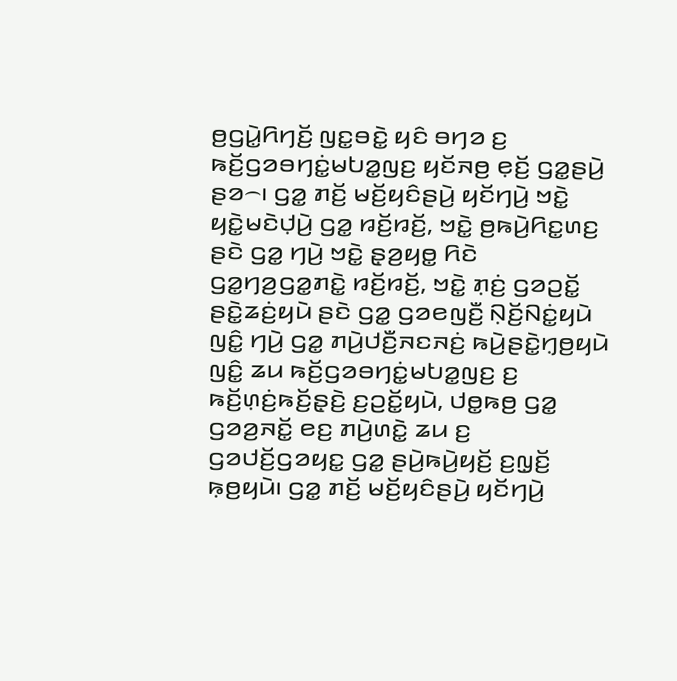ꤥ꤬ꤞꤣꤧ꤭ꤖꤚꤢꤩ꤬ ꤜꤢ꤭ꤋꤢꤧ꤭ ꤟꤢꤨ ꤋꤚꤤ ꤢ꤬ ꤒꤢꤩ꤬ꤞꤤꤋꤚꤢꤦ꤭ꤗꤝꤤ꤭ꤜꤢ꤬ ꤟꤢꤩꤏꤥ꤬ ꤕ꤫ꤢꤩ꤬ ꤞꤤ꤭ꤔꤣꤧ꤬ ꤔꤤ꤮꤯ ꤞꤤ꤭ ꤊꤢꤩ꤬ ꤗꤢꤩ꤬ꤟꤢꤨꤔꤣꤧ꤬ ꤟꤢꤩꤚꤣꤧ꤬ ꤠꤢꤧ꤭ ꤟꤢꤧ꤭ꤗꤢꤧꤓ꤫ꤣꤧ꤬ ꤞꤤ꤭ ꤙꤢꤩ꤬ꤙꤢꤩ꤬, ꤠꤢꤧ꤭ ꤥ꤬ꤒꤣꤧ꤬ꤖꤢ꤭ꤛꤢ꤬ ꤔꤢꤧ ꤞꤤ꤭ ꤚꤣꤧ꤬ ꤠꤢꤧ꤭ ꤔ꤫ꤤ꤬ꤟꤥ꤭ ꤖꤢꤧ ꤞꤤ꤭ꤚꤤ꤬ꤞꤤ꤭ꤊꤢꤧ꤭ ꤙꤢꤩ꤬ꤙꤢꤩ꤬, ꤠꤢꤧ꤭ ꤊ꤫ꤢꤦ꤬ ꤞꤤꤑꤢꤩ꤭ ꤔꤢꤧ꤭ꤘꤢꤦ꤬ꤟꤣꤧ ꤔꤢꤧ ꤞꤤ꤭ ꤞꤤꤕꤜꤢꤪ꤬ ꤡ꤫ꤢꤩ꤬ꤡꤢꤦ꤭ꤟꤣꤧ ꤜꤢꤨ꤭ ꤚꤣꤧ꤬ ꤞꤤ꤭ ꤊꤣꤧ꤬ꤓꤢꤪ꤬ꤏꤢꤏꤢꤦ꤬ ꤒꤣꤧ꤬ꤔꤢꤧ꤭ꤚ꤫ꤥ꤬ꤟꤣꤧ ꤜꤢꤨ꤭ ꤘꤣ ꤒꤢꤩ꤬ꤞꤤꤋꤚꤢꤦ꤭ꤗꤝꤤ꤭ꤜꤢ꤬ ꤢ꤬ ꤒꤢꤩ꤬ꤛ꤫ꤢꤦ꤬ꤒꤢꤩ꤬ꤔ꤫ꤢꤧ꤬ ꤢ꤬ꤑꤢꤩ꤭ꤟꤣꤧ, ꤓꤥ꤭ꤒꤥ꤬ ꤞꤤ꤭ ꤞꤤꤤ꤬ꤏꤢꤩ꤭ ꤕꤢ꤬ ꤊꤣꤧ꤬ꤛꤢꤧ꤭ ꤘꤣ ꤢ꤬ ꤞꤤꤓꤢꤩ꤬ꤞꤤꤟꤢ꤭ ꤞꤤ꤭ ꤔꤣꤧ꤬ꤒꤣꤧ꤬ꤟꤢꤩ꤬ ꤢ꤬ꤜ꤫ꤢꤩ꤬ ꤒ꤫ꤥ꤬ꤟꤣꤧ꤯ ꤞꤤ꤭ ꤊꤢꤩ꤬ ꤗꤢꤩ꤬ꤟꤢꤨꤔꤣꤧ꤬ ꤟꤢꤩꤚꤣꤧ꤬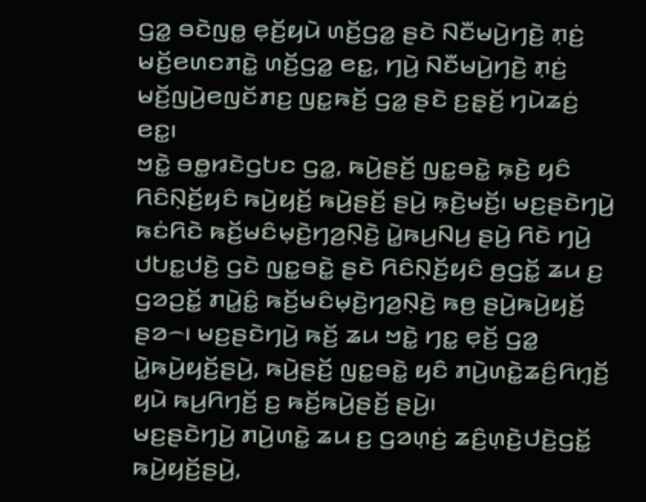ꤞꤤ꤭ ꤋꤢꤧꤜꤥ꤭ ꤕ꤫ꤢꤩ꤬ꤟꤣꤧ ꤛꤢꤩ꤬ꤞꤤ꤭ ꤔꤢꤧ ꤡꤢꤪꤗꤣꤧ꤬ꤚꤢꤧ꤬ ꤊ꤫ꤢꤦ꤬ ꤗꤢꤩ꤬ꤕꤛꤢꤊꤢꤧ꤭ ꤛꤢꤩ꤬ꤞꤤ꤭ ꤕꤢ꤭, ꤚꤣꤧ꤬ ꤡꤢꤪꤗꤣꤧ꤬ꤚꤢꤧ꤬ ꤊ꤫ꤢꤦ꤬ ꤗꤢꤩ꤬ꤜꤣꤧ꤬ꤕꤜꤢꤩꤊꤢ꤬ ꤜꤢ꤭ꤒꤢꤩ꤬ ꤞꤤ꤭ ꤔꤢꤧ ꤢ꤬ꤔ꤫ꤢꤩ꤬ ꤚꤣꤧꤘꤢꤦ꤬ ꤕꤢ꤭꤯
ꤠꤢꤧ꤭ ꤋꤥ꤭ꤙꤢꤧꤞꤝꤢ ꤞꤤ꤭, ꤒꤣꤧ꤬ꤔꤢꤩ꤬ ꤜꤢ꤭ꤋꤢꤧ꤭ ꤒ꤫ꤢꤧ꤬ ꤟꤢꤨ ꤖꤢꤨꤡ꤫ꤢꤩ꤬ꤟꤢꤨ ꤒꤣꤧ꤬ꤟꤢꤩ꤬ ꤒꤣꤧ꤬ꤔꤢꤩ꤬ ꤔꤣꤧ꤬ ꤒ꤫ꤢꤧ꤬ꤗꤢꤩ꤬꤯ ꤗꤢ꤬ꤔꤢꤧꤚꤣꤧ꤬ ꤒꤢꤦꤖꤢꤧ ꤒꤢꤩ꤬ꤗꤢꤨꤗ꤫ꤢꤧ꤬ꤚꤤ꤬ꤡ꤫ꤢꤧ꤬ ꤣꤧ꤭ꤒꤣ꤬ꤡꤣ꤬ ꤔꤣꤧ꤬ ꤖꤢꤧ ꤚꤣꤧ꤬ ꤓꤝꤢ꤭ꤓꤢꤧ꤬ ꤞꤢꤧ ꤜꤢ꤭ꤋꤢꤧ꤭ ꤔꤢꤧ ꤖꤢꤨꤡ꤫ꤢꤩ꤬ꤟꤢꤨ ꤥ꤬ꤞꤢꤩ꤭ ꤘꤣ ꤢ꤬ ꤞꤤꤑꤢꤩ꤭ ꤊꤣꤧ꤭ꤢꤨ꤭ ꤒꤢꤩ꤬ꤗꤢꤨꤗ꤫ꤢꤧ꤬ꤚꤤ꤬ꤡ꤫ꤢꤧ꤬ ꤒꤥ꤬ ꤔꤣꤧ꤬ꤒꤣꤧ꤬ꤟꤢꤩ꤬ ꤔꤤ꤮꤯ ꤗꤢ꤬ꤔꤢꤧꤚꤣꤧ꤬ ꤒꤢꤩ꤬ ꤘꤣ ꤠꤢꤧ꤭ ꤚꤢ꤭ ꤕ꤫ꤢꤩ꤬ ꤞꤤ꤭ ꤣꤧ꤭ꤒꤣꤧ꤬ꤟꤢꤩ꤬ꤔꤣꤧ꤬, ꤒꤣꤧ꤬ꤔꤢꤩ꤬ ꤜꤢ꤭ꤋꤢꤧ꤭ ꤟꤢꤨ ꤊꤣꤧ꤬ꤛꤢꤧ꤭ꤘꤢꤨ꤬ꤖꤚ꤫ꤢꤩ꤬ ꤟꤣꤧ ꤒꤣ꤬ꤖꤚꤢꤩ꤬ ꤢ꤬ ꤒꤢꤩ꤬ꤒꤣꤧ꤬ꤔꤢꤩ꤬ ꤔꤣꤧ꤬꤯
ꤗꤢ꤬ꤔꤢꤧꤚꤣꤧ꤬ ꤊꤣꤧ꤬ꤛꤢꤧ꤭ ꤘꤣ ꤢ꤬ ꤞꤤꤛ꤫ꤢꤦ꤬ ꤘꤢꤨ꤬ꤛ꤫ꤢꤧ꤬ꤓꤢꤧ꤬ꤞꤢꤩ꤭ ꤒꤣꤧ꤬ꤟꤢꤩ꤬ꤔꤣꤧ꤬,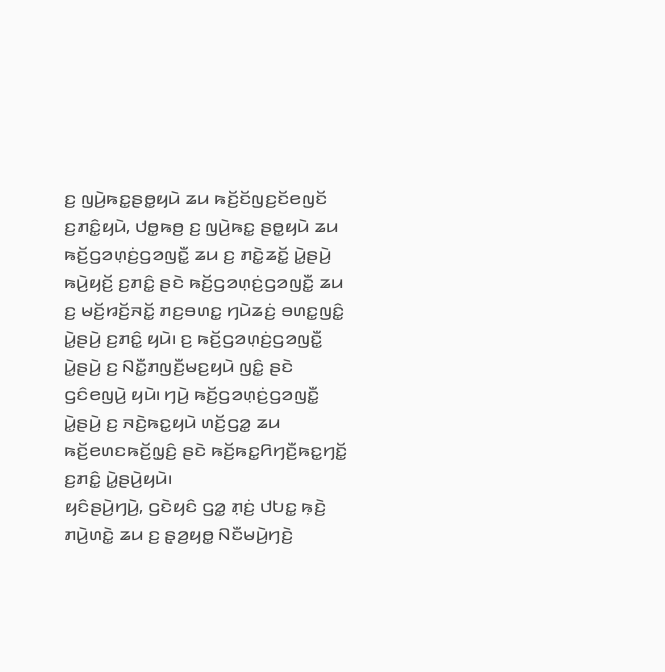ꤢ꤬ ꤜꤣꤧ꤬ꤒꤢ꤭ꤔꤥ꤭ꤟꤣꤧ ꤘꤣ ꤒꤢꤩ꤬ꤢꤩꤜꤢ꤬ꤢꤩꤕꤜꤢꤩ ꤢ꤬ꤊꤢꤨ꤭ꤟꤣꤧ, ꤓꤥ꤭ꤒꤥ꤬ ꤢ꤬ ꤜꤣꤧ꤬ꤒꤢ꤭ ꤔꤥ꤭ꤟꤣꤧ ꤘꤣ ꤒꤢꤩ꤬ꤞꤤꤛ꤫ꤢꤦ꤬ꤞꤤꤜꤢꤪ꤭ ꤘꤣ ꤢ꤬ ꤊꤢꤧ꤭ꤘꤢꤩ꤭ ꤣꤧ꤭ꤔꤣꤧ꤬ ꤒꤣꤧ꤬ꤟꤢꤩ꤬ ꤢ꤬ꤊꤢꤨ꤭ ꤔꤢꤧ ꤒꤢꤩ꤬ꤞꤤꤛ꤫ꤢꤦ꤬ꤞꤤꤜꤢꤪ꤭ ꤘꤣ ꤢ꤬ ꤗꤢꤩ꤬ꤙꤢꤩ꤬ꤏꤢꤩ꤭ ꤊꤢ꤬ꤋꤛꤢ꤭ ꤚꤣꤧꤘꤢꤦ꤬ ꤋꤛꤢ꤭ꤜꤢꤨ꤭ ꤣꤧ꤭ꤔꤣꤧ꤬ ꤢ꤬ꤊꤢꤨ꤭ ꤟꤣꤧ꤯ ꤢ꤬ ꤒꤢꤩ꤬ꤞꤤꤛ꤫ꤢꤦ꤬ꤞꤤꤜꤢꤪ꤭ ꤣꤧ꤭ꤔꤣꤧ꤬ ꤢ꤬ ꤡꤢꤪ꤭ꤊꤜꤢꤪ꤬ꤗꤢ꤬ꤟꤣꤧ ꤜꤢꤨ꤭ ꤔꤢꤧ ꤞꤢꤨꤕꤜꤣꤧ꤬ ꤟꤣꤧ꤯ ꤚꤣꤧ꤬ ꤒꤢꤩ꤬ꤞꤤꤛ꤫ꤢꤦ꤬ꤞꤤꤜꤢꤪ꤭ ꤣꤧ꤭ꤔꤣꤧ꤬ ꤢ꤬ ꤏꤢꤧ꤬ꤒꤢ꤭ꤟꤣꤧ ꤛꤢꤩ꤬ꤞꤤ꤭ ꤘꤣ ꤒꤢꤩ꤬ꤕꤛꤢꤒꤢꤩ꤬ꤜ꤫ꤢꤨ꤬ ꤔꤢꤧ ꤒꤢꤩ꤬ꤒꤢ꤭ꤖꤚꤢꤪ꤬ꤒꤢ꤭ꤚꤢꤩ꤭ ꤢ꤬ꤊꤢꤨ꤭ ꤣꤧ꤭ꤔꤣꤧ꤬ꤟꤣꤧ꤯
ꤟꤢꤨꤔꤣꤧ꤬ꤚꤣꤧ꤬, ꤞꤢꤧꤟꤢꤨ ꤞꤤ꤭ ꤊ꤫ꤢꤦ꤬ ꤓꤝꤢ꤭ ꤒ꤫ꤢꤧ꤬ ꤊꤣꤧ꤬ꤛꤢꤧ꤭ ꤘꤣ ꤢ꤬ ꤔ꤫ꤤ꤬ꤟꤥ꤭ ꤡꤢꤪꤗꤣꤧ꤬ꤚꤢꤧ꤬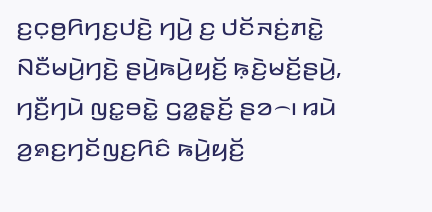ꤢ꤬ꤍ꤫ꤥ꤬ꤖꤚꤢ꤬ꤓꤢꤧ꤬ ꤚꤣꤧ꤬ ꤢ꤬ ꤓꤢꤩꤏꤢꤦ꤬ꤊꤢꤧ꤭ ꤡꤢꤪꤗꤣꤧ꤬ꤚꤢꤧ꤬ ꤔꤣꤧ꤬ꤒꤣꤧ꤬ꤟꤢꤩ꤬ ꤒ꤫ꤢꤧ꤬ꤗꤢꤩ꤬ꤔꤣꤧ꤬, ꤚꤢꤪ꤬ꤚꤣꤧ ꤜꤢ꤭ꤋꤢꤧ꤭ ꤞꤤ꤭ꤔ꤫ꤢꤩ꤬ ꤔꤤ꤮꤯ ꤙꤣꤧ ꤤ꤬ꤎꤢ꤬ꤚꤢꤩꤜꤢ꤬ꤖꤢꤨ ꤒꤣꤧ꤬ꤟꤢꤩ꤬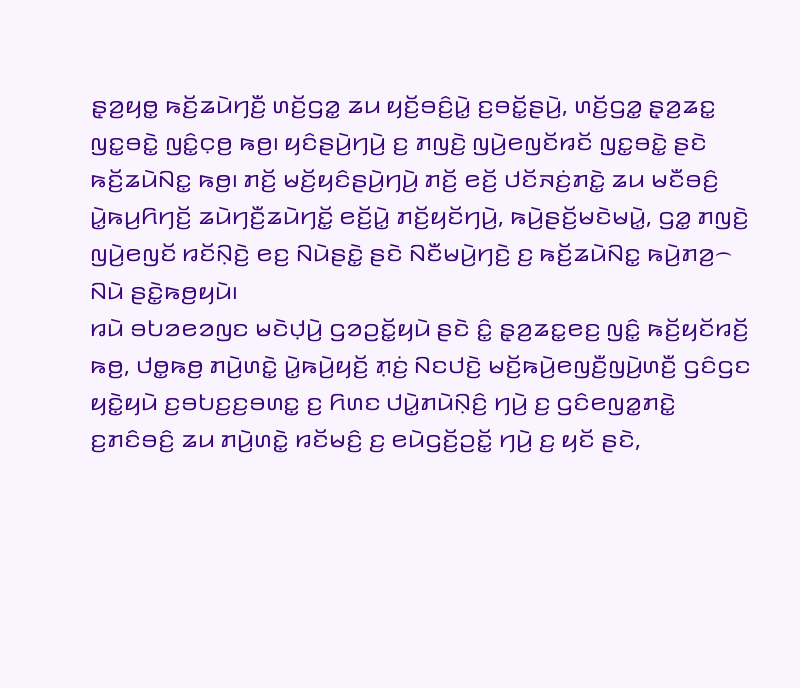ꤔ꤫ꤤ꤬ꤟꤥ꤭ ꤒꤢꤩ꤬ꤘꤣꤧꤚꤢꤪ꤬ ꤛꤢꤩ꤬ꤞꤤ꤭ ꤘꤣ ꤟꤢꤩ꤬ꤋꤢꤨ꤬ꤣꤧ꤭ ꤢ꤬ꤋꤢꤩ꤭ꤔꤣꤧ꤬, ꤛꤢꤩ꤬ꤞꤤ꤭ ꤔ꤫ꤤ꤬ꤘꤢ꤭ ꤜꤢ꤭ꤋꤢꤧ꤭ ꤜꤢꤨ꤭ꤍ꤫ꤥ꤬ ꤒꤥ꤬꤯ ꤟꤢꤨꤔꤣꤧ꤬ꤚꤣꤧ꤬ ꤢ꤬ ꤊꤜꤢꤧ꤬ ꤜꤣꤧ꤬ꤕꤜꤢꤩꤙꤢꤩ ꤜꤢ꤭ꤋꤢꤧ꤭ ꤔꤢꤧ ꤒꤢꤩ꤬ꤘꤣꤧꤡꤢ꤭ ꤒꤥ꤬꤯ ꤊꤢꤩ꤬ ꤗꤢꤩ꤬ꤟꤢꤨꤔꤣꤧ꤬ꤚꤣꤧ꤬ ꤊꤢꤩ꤬ ꤕꤢꤩ꤬ ꤓꤢꤩꤏꤢꤦ꤬ꤊꤢꤧ꤭ ꤘꤣ ꤗꤢꤪꤋꤢꤨ꤬ ꤣꤧ꤭ꤒꤣ꤬ꤖꤚꤢꤩ꤬ ꤘꤣꤧꤚꤢꤪ꤬ꤘꤣꤧꤚꤢꤩ꤭ ꤕꤢꤩ꤬ꤣꤧ꤭ ꤊꤢꤩ꤬ꤟꤢꤩꤚꤣꤧ꤬, ꤒꤣꤧ꤬ꤔꤢꤩ꤬ꤗꤢꤧꤗꤣꤧ꤭, ꤞꤤ꤭ ꤊꤜꤢꤧ꤬ ꤜꤣꤧ꤬ꤕꤜꤢꤩ ꤙꤢꤩꤡ꤫ꤢꤧ꤬ ꤕꤢ꤬ ꤡꤣꤧꤔꤢꤧ꤭ ꤔꤢꤧ ꤡꤢꤪꤗꤣꤧ꤬ꤚꤢꤧ꤬ ꤢ꤬ ꤒꤢꤩ꤬ꤘꤣꤧꤡꤢ꤭ ꤒꤣꤧ꤬ꤊꤤ꤬꤮ ꤡꤣꤧ ꤔꤢꤧ꤭ꤒꤥ꤬ꤟꤣꤧ꤯
ꤙꤣꤧ ꤋꤝꤤꤕꤤꤜꤢ ꤗꤢꤧꤓ꤫ꤣꤧ꤬ ꤞꤤꤑꤢꤩ꤭ꤟꤣꤧ ꤔꤢꤧ ꤢꤨ꤭ ꤔ꤫ꤤ꤬ꤘꤢ꤭ꤕꤢ꤬ ꤜꤢꤨ꤭ ꤒꤢꤩ꤬ꤟꤢꤩꤙꤢꤩ꤬ ꤒꤥ꤬, ꤓꤥ꤭ꤒꤥ꤬ ꤊꤣꤧ꤬ꤛꤢꤧ꤭ ꤣꤧ꤭ꤒꤣꤧ꤬ꤟꤢꤩ꤬ ꤊ꤫ꤢꤦ꤬ ꤡꤢꤓꤢꤧ꤬ ꤗꤢꤩ꤬ꤒꤣꤧ꤬ꤕꤜꤢꤪ꤬ꤜꤣꤧ꤬ꤛꤢꤪ꤬ ꤞꤢꤨꤞꤢ ꤟꤢꤧ꤭ꤟꤣꤧ ꤢ꤬ꤋꤝꤢ꤬ꤢ꤬ꤋꤛꤢ꤭ ꤢ꤬ ꤖꤛꤢ ꤓꤣꤧ꤭ꤊꤣꤧꤡ꤫ꤢꤨ꤬ ꤚꤣꤧ꤬ ꤢ꤬ ꤞꤢꤨꤕꤜꤤ꤭ꤊꤢꤧ꤭ ꤢ꤬ꤊꤢꤨꤋꤢꤨ꤬ ꤘꤣ ꤊꤣꤧ꤬ꤛꤢꤧ꤭ ꤙꤢꤩꤗꤢꤨ꤬ ꤢ꤬ ꤕꤣꤧꤞꤢꤩ꤬ꤑꤢꤩ꤭ ꤚꤣꤧ꤬ ꤢ꤬ ꤟꤢꤩ ꤔꤢꤧ,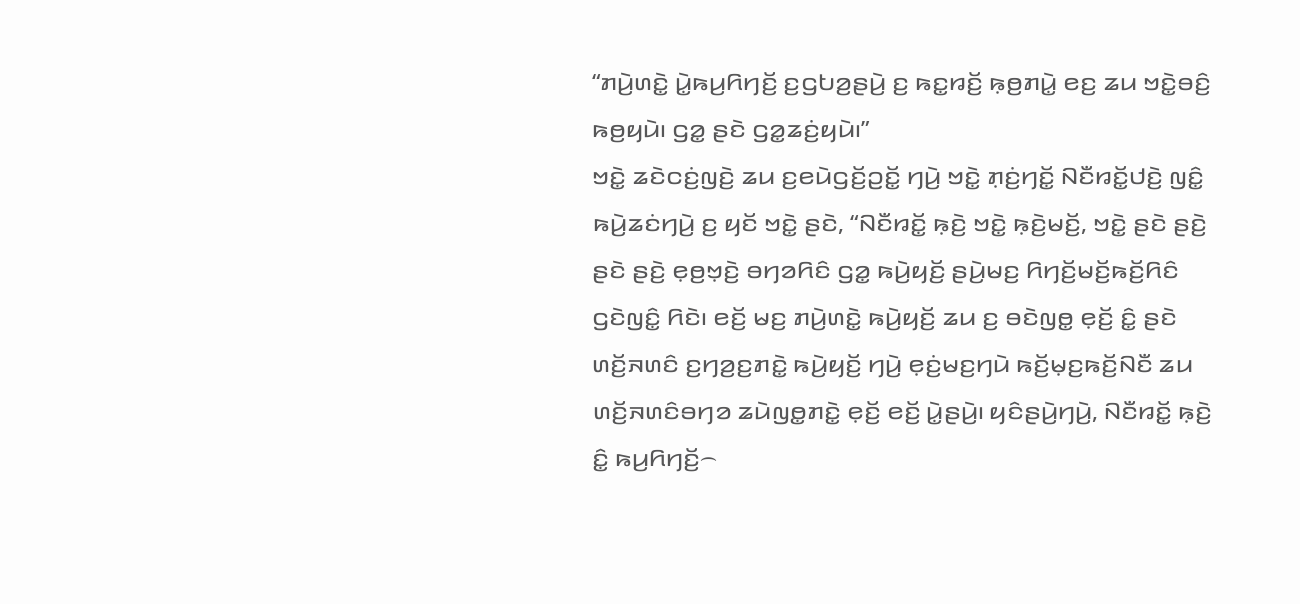“ꤊꤣꤧ꤬ꤛꤢꤧ꤭ ꤣꤧ꤭ꤒꤣ꤬ꤖꤚꤢꤩ꤬ ꤢ꤬ꤞꤝꤤ꤬ꤔꤣꤧ꤬ ꤢ꤬ ꤒꤢ꤭ꤙꤢꤩ꤬ ꤒ꤫ꤥ꤬ꤊꤣꤧ꤭ ꤕꤢ꤬ ꤘꤣ ꤠꤢꤧ꤭ꤋꤢꤨ꤬ ꤒꤥ꤬ꤟꤣꤧ꤯ ꤞꤤ꤭ ꤔꤢꤧ ꤞꤤ꤭ꤘꤢꤦ꤬ꤟꤣꤧ꤯”
ꤠꤢꤧ꤭ ꤘꤢꤧꤍꤢꤦ꤬ꤜꤢꤧ꤬ ꤘꤣ ꤢ꤬ꤕꤣꤧꤞꤢꤩ꤬ꤑꤢꤩ꤭ ꤚꤣꤧ꤬ ꤠꤢꤧ꤭ ꤊ꤫ꤢꤦ꤬ꤚꤢꤩ꤭ ꤡꤢꤪꤙꤢꤩ꤭ꤓꤢꤧ꤬ ꤜꤢꤨ꤭ ꤒꤣꤧ꤬ꤘꤢꤦꤚꤣꤧ꤬ ꤢ꤬ ꤟꤢꤩ ꤠꤢꤧ꤭ ꤔꤢꤧ, “ꤡꤢꤪꤙꤢꤩ꤭ ꤒ꤫ꤢꤧ꤬ ꤠꤢꤧ꤭ ꤒ꤫ꤢꤧ꤬ꤗꤢꤩ꤬, ꤠꤢꤧ꤭ ꤔꤢꤧ ꤔꤢꤧ꤬ ꤔꤢꤧ ꤔꤢꤧ꤬ ꤕ꤫ꤥ꤬ꤠ꤫ꤢꤧ꤬ ꤋꤚꤤꤖꤢꤨ ꤞꤤ꤭ ꤒꤣꤧ꤬ꤟꤢꤩ꤬ ꤔꤣꤧ꤬ꤗꤢ꤬ ꤖꤚꤢꤩ꤬ꤗꤢꤩ꤬ꤒꤢꤩ꤬ꤖꤢꤨ ꤞꤢꤧꤜꤢꤨ꤭ ꤖꤢꤧ꤯ ꤕꤢꤩ꤬ ꤗꤢ꤬ ꤊꤣꤧ꤬ꤛꤢꤧ꤭ ꤒꤣꤧ꤬ꤟꤢꤩ꤬ ꤘꤣ ꤢ꤬ ꤋꤢꤧꤜꤥ꤭ ꤕ꤫ꤢꤩ꤬ ꤢꤨ꤭ ꤔꤢꤧ ꤛꤢꤩ꤬ꤏꤛꤢꤨ ꤢ꤬ꤚꤤ꤬ꤢ꤬ꤊꤢꤧ꤭ ꤒꤣꤧ꤬ꤟꤢꤩ꤬ ꤚꤣꤧ꤬ ꤕ꤫ꤢꤦ꤬ꤗꤢ꤬ꤚꤣꤧ ꤒꤢꤩ꤬ꤗ꤫ꤢ꤬ꤒꤢꤩ꤬ꤡꤢꤪ ꤘꤣ ꤛꤢꤩ꤬ꤏꤛꤢꤨꤋꤚꤤ ꤘꤣꤧꤜꤥ꤭ꤊꤢꤧ꤭ ꤕ꤫ꤢꤩ꤬ ꤕꤢꤩ꤬ ꤣꤧ꤭ꤔꤣꤧ꤬꤯ ꤟꤢꤨꤔꤣꤧ꤬ꤚꤣꤧ꤬, ꤡꤢꤪꤙꤢꤩ꤭ ꤒ꤫ꤢꤧ꤬ ꤢꤨ꤭ ꤒꤣ꤬ꤖꤚꤢꤩ꤬꤮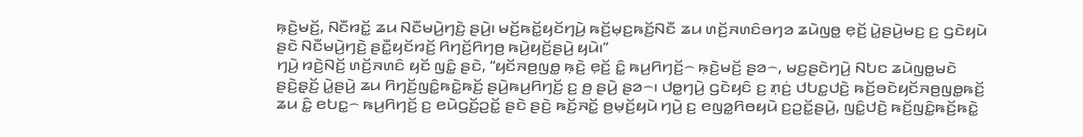ꤒ꤫ꤢꤧ꤬ꤗꤢꤩ꤬, ꤡꤢꤪꤙꤢꤩ꤭ ꤘꤣ ꤡꤢꤪꤗꤣꤧ꤬ꤚꤢꤧ꤬ ꤔꤣꤧ꤬꤯ ꤗꤢꤩ꤬ꤒꤢꤩ꤭ꤟꤢꤩꤚꤣꤧ꤬ ꤒꤢꤩ꤬ꤗ꤫ꤢ꤬ꤒꤢꤩ꤬ꤡꤢꤪ ꤘꤣ ꤛꤢꤩ꤬ꤏꤛꤢꤨꤋꤚꤤ ꤘꤣꤧꤜꤥ꤭ ꤕ꤫ꤢꤩ꤬ ꤣꤧ꤭ꤔꤣꤧ꤬ꤗꤢ꤬ ꤢ꤬ ꤞꤢꤧꤟꤣꤧ ꤔꤢꤧ ꤡꤢꤪꤗꤣꤧ꤬ꤚꤢꤧ꤬ ꤔꤢꤪ꤭ꤟꤢꤩꤙꤢꤩ꤬ ꤖꤚꤢꤩ꤬ꤖꤚꤥ꤬ ꤒꤣꤧ꤬ꤟꤢꤩ꤬ꤔꤣꤧ꤬ ꤟꤣꤧ꤯”
ꤚꤣꤧ꤬ ꤙꤢꤧ꤬ꤡꤢꤩ꤬ ꤛꤢꤩ꤬ꤏꤛꤢꤨ ꤟꤢꤩ ꤜꤢꤨ꤭ ꤔꤢꤧ, “ꤟꤢꤩꤏꤥ꤬ꤜꤥ꤭ ꤒ꤫ꤢꤧ꤬ ꤕ꤫ꤢꤩ꤬ ꤢꤨ꤭ ꤒꤣ꤬ꤖꤚꤢꤩ꤬꤮ ꤒ꤫ꤢꤧ꤬ꤗꤢꤩ꤬ ꤔꤤ꤮, ꤗꤢ꤬ꤔꤢꤧꤚꤣꤧ꤬ ꤡꤝꤢ ꤘꤣꤧꤜꤥ꤭ꤗꤢꤧ ꤔꤢꤧ꤬ꤔ꤫ꤢꤩ꤬ ꤣꤧ꤭ꤔꤣꤧ꤬ ꤘꤣ ꤖꤚꤢꤩ꤬ꤜꤢꤨ꤭ꤒꤢꤧ꤭ꤒꤢꤩ꤬ ꤔꤣꤧ꤬ꤒꤣ꤬ꤖꤚꤢꤩ꤬ ꤢ꤬ ꤥ꤬ ꤔꤣꤧ꤬ ꤔꤤ꤮꤯ ꤓꤥ꤭ꤚꤣꤧ꤬ ꤞꤢꤧꤟꤢꤨ ꤢ꤬ ꤊ꤫ꤢꤦ꤬ ꤓꤝꤢ꤭ꤓꤢꤧ꤬ ꤒꤢꤩ꤬ꤋꤢꤧꤟꤢꤩꤏꤥ꤬ꤜꤥ꤭ꤒꤢꤩ꤬ ꤘꤣ ꤢꤨ꤭ ꤕꤝꤢ꤭꤮ ꤒꤣ꤬ꤖꤚꤢꤩ꤬ ꤢ꤬ ꤕꤣꤧꤞꤢꤩ꤬ꤑꤢꤩ꤭ ꤔꤢꤧ ꤔꤢꤧ꤬ ꤒꤢꤩ꤬ꤏꤢꤩ꤭ ꤥ꤬ꤗ꤫ꤢꤩ꤬ꤟꤣꤧ ꤚꤣꤧ꤬ ꤢ꤬ ꤕꤜꤤ꤭ꤖꤥꤟꤣꤧ ꤢ꤬ꤑꤢꤩ꤭ꤔꤣꤧ꤬, ꤜꤢꤨ꤭ꤓꤢꤧ꤬ ꤒꤢꤩ꤬ꤜꤢꤨ꤭ꤒꤢꤩ꤬ꤒꤢꤧ꤭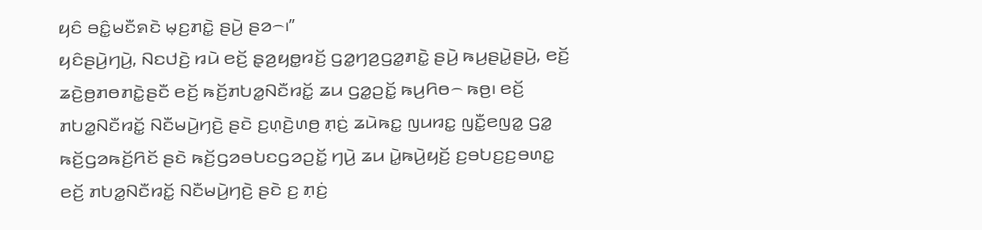ꤟꤢꤨ ꤋꤢꤨ꤭ꤗꤢꤪꤎꤢꤧ ꤗ꤫ꤢ꤬ꤊꤢꤧ꤭ ꤔꤣꤧ꤬ ꤔꤤ꤮꤯”
ꤟꤢꤨꤔꤣꤧ꤬ꤚꤣꤧ꤬, ꤡꤢꤓꤢꤧ꤬ ꤙꤣꤧ ꤕꤢꤩ꤬ ꤔ꤫ꤤ꤬ꤟꤥ꤭ꤙꤢꤩ꤬ ꤞꤤ꤭ꤚꤤ꤬ꤞꤤ꤭ꤊꤢꤧ꤭ ꤔꤣꤧ꤬ ꤒꤣ꤬ꤔꤣꤧ꤭ꤔꤣꤧ꤬, ꤕꤢꤩ꤬ ꤘꤢꤧ꤬ꤥ꤬ꤊꤥꤊꤢꤧ꤭ꤔꤢꤪ ꤕꤢꤩ꤬ ꤒꤢꤩ꤬ꤊꤝꤤ꤭ꤡꤢꤪꤙꤢꤩ꤭ ꤘꤣ ꤞꤤ꤭ꤑꤢꤩ꤭ ꤒꤣ꤬ꤖꤥ꤮ ꤒꤥ꤬꤯ ꤕꤢꤩ꤬ ꤊꤝꤤ꤭ꤡꤢꤪꤙꤢꤩ꤭ ꤡꤢꤪꤗꤣꤧ꤬ꤚꤢꤧ꤬ ꤔꤢꤧ ꤢ꤬ꤛ꤫ꤢꤧ꤬ꤛꤥ꤬ ꤊ꤫ꤢꤦ꤬ ꤘꤣꤧꤒꤢ꤭ ꤜꤣꤙꤢ꤭ ꤜꤢꤪ꤭ꤕꤜꤤ꤭ ꤞꤤ꤭ ꤒꤢꤩ꤬ꤞꤤꤒꤢꤩ꤬ꤖꤢꤩ ꤔꤢꤧ ꤒꤢꤩ꤬ꤞꤤꤋꤝꤢꤞꤤꤑꤢꤩ꤭ ꤚꤣꤧ꤬ ꤘꤣ ꤣꤧ꤭ꤒꤣꤧ꤬ꤟꤢꤩ꤬ ꤢ꤬ꤋꤝꤢ꤬ꤢ꤬ꤋꤛꤢ꤭ ꤕꤢꤩ꤬ ꤊꤝꤤ꤭ꤡꤢꤪꤙꤢꤩ꤭ ꤡꤢꤪꤗꤣꤧ꤬ꤚꤢꤧ꤬ ꤔꤢꤧ ꤢ꤬ ꤊ꤫ꤢꤦ꤬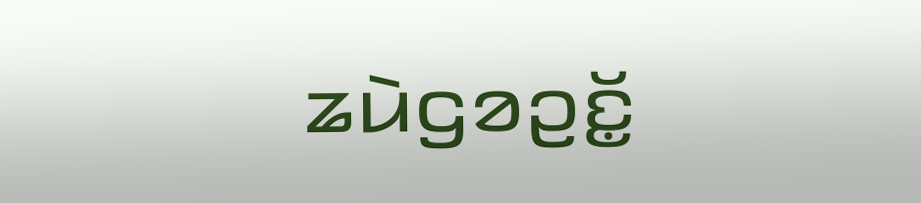ꤘꤣꤧꤞꤤꤑꤢꤩ꤭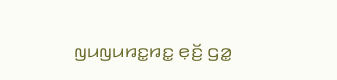ꤜꤣꤜꤣꤙꤢ꤭ꤙꤢ꤭ ꤕ꤫ꤢꤩ꤬ ꤞꤤ꤭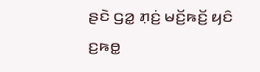ꤔꤢꤧ ꤞꤤ꤭ ꤊ꤫ꤢꤦ꤬ ꤗꤢꤩ꤬ꤒꤢꤩ꤬ ꤟꤢꤨ ꤢ꤬ꤒꤥ꤭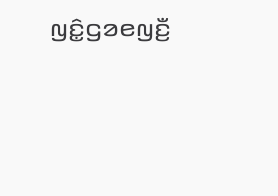ꤜꤢꤨ꤭ꤞꤤꤕꤜꤢꤪ꤬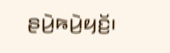ꤔꤣꤧ꤬ꤒꤣꤧ꤬ꤟꤢꤩ꤬꤯